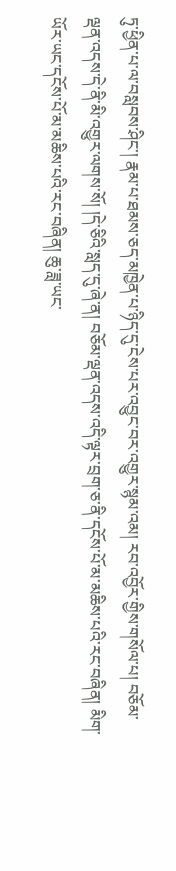ཏུ་ཕྱིན་པ་ལ་བསླབས་ཤིང་། རྣམ་པ་ཐམས་ཅད་མཁྱེན་པ་ཉིད་དུ་ངེས་པར་འབྱུང་བར་འགྱུར་སྙམ་འམ། རབ་འབྱོར་གྱིས་གསོལ་པ། བཅོམ་ལྡན་འདས་དེ་ནི་མི་འགྱུར་ལགས་སོ། །དེ་ཅིའི་སླད་དུ་ཞེ་ན། བཅོམ་ལྡན་འདས་འདི་ལྟར་བྲག་ཅ་ནི་དངོས་པོ་མ་མཆིས་པའི་རང་བཞིན། མིག་ཡོར་ཡང་དངོས་པོ་མ་མཆིས་པའི་རང་བཞིན། ཆུ་ཟླ་ཡང་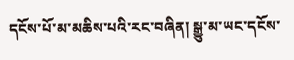དངོས་པོ་མ་མཆིས་པའི་རང་བཞིན། སྒྱུ་མ་ཡང་དངོས་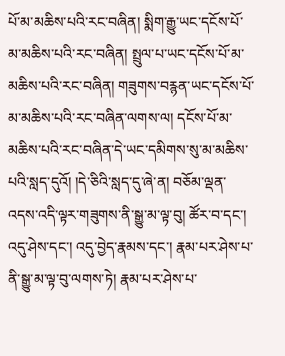པོ་མ་མཆིས་པའི་རང་བཞིན། སྨིག་རྒྱུ་ཡང་དངོས་པོ་མ་མཆིས་པའི་རང་བཞིན། སྤྲུལ་པ་ཡང་དངོས་པོ་མ་མཆིས་པའི་རང་བཞིན། གཟུགས་བརྙན་ཡང་དངོས་པོ་མ་མཆིས་པའི་རང་བཞིན་ལགས་ལ། དངོས་པོ་མ་མཆིས་པའི་རང་བཞིན་དེ་ཡང་དམིགས་སུ་མ་མཆིས་པའི་སླད་དུའོ། །དེ་ཅིའི་སླད་དུ་ཞེ་ན། བཅོམ་ལྡན་འདས་འདི་ལྟར་གཟུགས་ནི་སྒྱུ་མ་ལྟ་བུ། ཚོར་བ་དང་། འདུ་ཤེས་དང་། འདུ་བྱེད་རྣམས་དང་། རྣམ་པར་ཤེས་པ་ནི་སྒྱུ་མ་ལྟ་བུ་ལགས་ཏེ། རྣམ་པར་ཤེས་པ་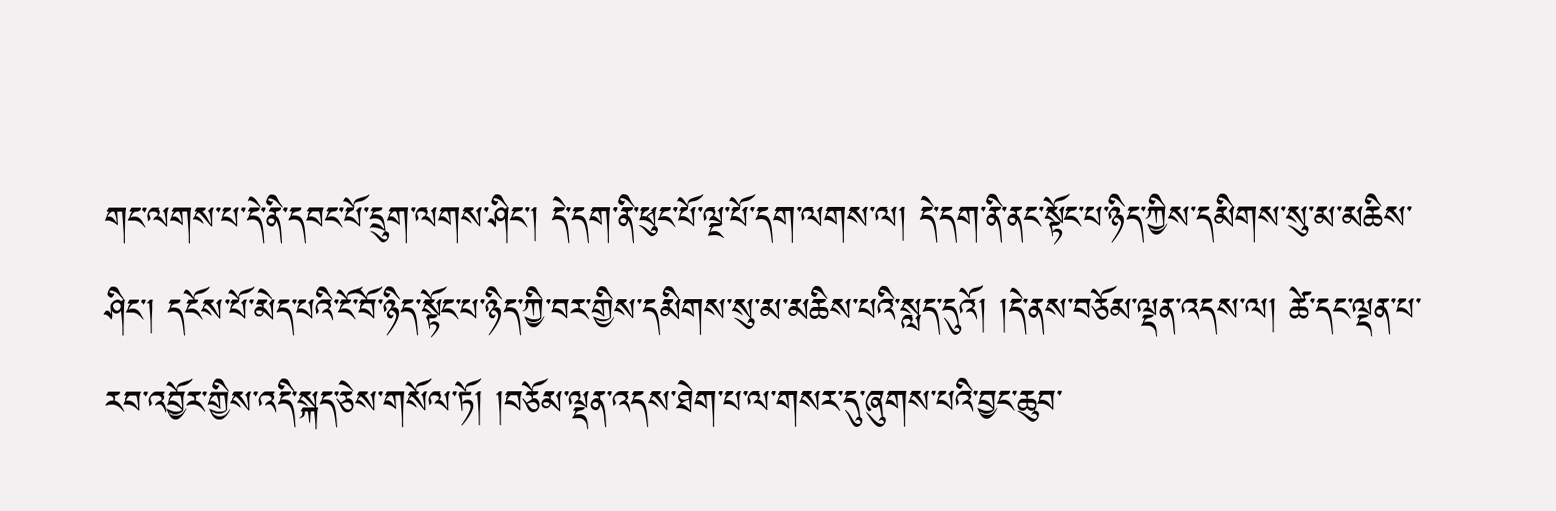གང་ལགས་པ་དེ་ནི་དབང་པོ་དྲུག་ལགས་ཤིང་། དེ་དག་ནི་ཕུང་པོ་ལྔ་པོ་དག་ལགས་ལ། དེ་དག་ནི་ནང་སྟོང་པ་ཉིད་ཀྱིས་དམིགས་སུ་མ་མཆིས་ཤིང་། དངོས་པོ་མེད་པའི་ངོ་བོ་ཉིད་སྟོང་པ་ཉིད་ཀྱི་བར་གྱིས་དམིགས་སུ་མ་མཆིས་པའི་སླད་དུའོ། །དེ་ནས་བཅོམ་ལྡན་འདས་ལ། ཚེ་དང་ལྡན་པ་རབ་འབྱོར་གྱིས་འདི་སྐད་ཅེས་གསོལ་ཏོ། །བཅོམ་ལྡན་འདས་ཐེག་པ་ལ་གསར་དུ་ཞུགས་པའི་བྱང་ཆུབ་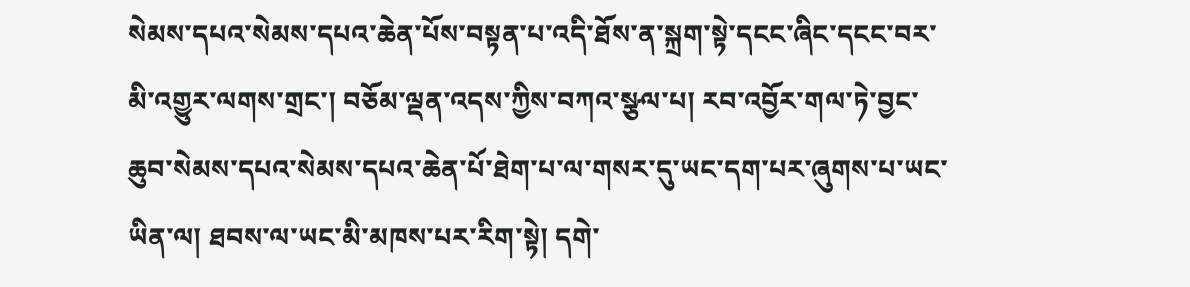སེམས་དཔའ་སེམས་དཔའ་ཆེན་པོས་བསྟན་པ་འདི་ཐོས་ན་སྐྲག་སྟེ་དངང་ཞིང་དངང་བར་མི་འགྱུར་ལགས་གྲང་། བཅོམ་ལྡན་འདས་ཀྱིས་བཀའ་སྩལ་པ། རབ་འབྱོར་གལ་ཏེ་བྱང་ཆུབ་སེམས་དཔའ་སེམས་དཔའ་ཆེན་པོ་ཐེག་པ་ལ་གསར་དུ་ཡང་དག་པར་ཞུགས་པ་ཡང་ཡིན་ལ། ཐབས་ལ་ཡང་མི་མཁས་པར་རིག་སྟེ། དགེ་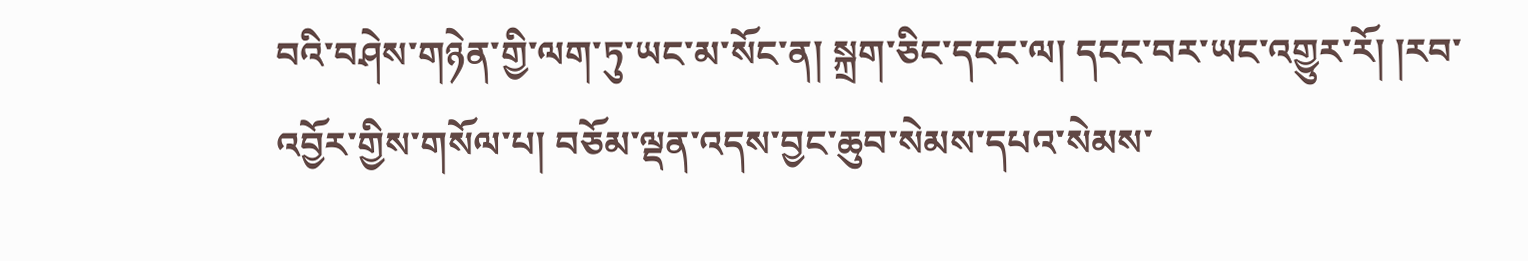བའི་བཤེས་གཉེན་གྱི་ལག་ཏུ་ཡང་མ་སོང་ན། སྐྲག་ཅིང་དངང་ལ། དངང་བར་ཡང་འགྱུར་རོ། །རབ་འབྱོར་གྱིས་གསོལ་པ། བཅོམ་ལྡན་འདས་བྱང་ཆུབ་སེམས་དཔའ་སེམས་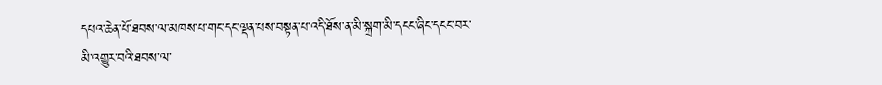དཔའ་ཆེན་པོ་ཐབས་ལ་མཁས་པ་གང་དང་ལྡན་པས་བསྟན་པ་འདི་ཐོས་ན་མི་སྐྲག་མི་དངང་ཞིང་དངང་བར་མི་འགྱུར་བའི་ཐབས་ལ་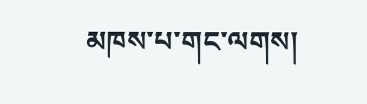མཁས་པ་གང་ལགས།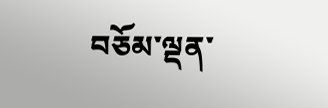བཅོམ་ལྡན་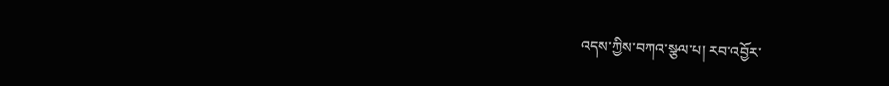འདས་ཀྱིས་བཀའ་སྩལ་པ། རབ་འབྱོར་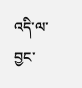འདི་ལ་བྱང་